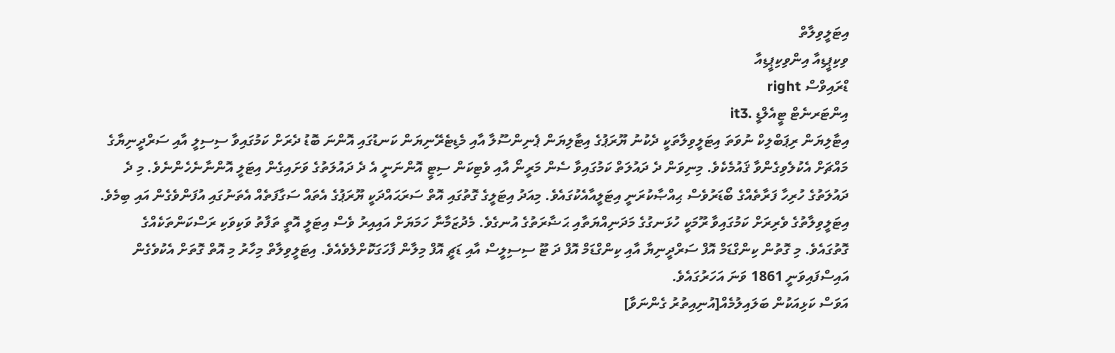އިޓަލީވިލާތް
ވިކިޕީޑިއާ އިންވިކިޕީޑިއާ
ޑްރައިވްސް right
އިންޓަރނެޓް ޓީއެލްޑީ .it3
އިޓާލިޔަން ރިޕަބްލިކް ނުވަތަ އިޓަލީވިލާތަކީ ދެކުނު ޔޫރަޕުގެ އިޓާލިޔަން ޕެނިންސޫލާ އާއި މެޑިޓެރޭނިޔަން ކަނޑުގައި އޮންނަ ބޮޑު ދެރަށް ކަމުގައިވާ ސިސިލީ އާއި ސަރްދީނިޔާގެ މައްޗަށް އެކުލެވިގެންވާ ޤައުމެކެވެ. މިނިވަން ދެ ދައުލަތް ކަމުގައިވާ ސެން މަރީނޯ އާއި ވެޓިކަން ސިޓީ އޮންނަނީ އެ ދެ ދައުލަތުގެ ވަށައިގެން އިޓަލީ އޮންނާނެހެންނެވެ. މި ދެ ދައުލަތުގެ ހުރިހާ ފަރާތެއްގެ ބޯޑަރުވެސް ޙިއްޞާކުރަނީ އިޓަލީއާއެކުގައެވެ. މިއަދު އިޓަލީގެ ގޮތުގައި އޮތް ސަރަޙައްދަކީ ޔޫރަޕުގެ އެތައް ސަގާފަތެއް އެތަނުގައި އުފަންވެގެން އައި ބިމެވެ. އިޓަލީވިލާތުގެ ވެރިރަށް ކަމުގައިވާ ރޫމަކީ ހުޅަނގުގެ މަދަނިއްޔަތާއި ޙަޟާރަތުގެ އުނގެވެ. މެދުޒަމާނާ ހަމަޔަށް އައިއިރު ވެސް އިޓަލީ އޮތީ ތަފާތު ވަކިވަކި ރަސްކަންތަކެއްގެ ގޮތުގައެވެ. މި ގޮތުން ކިންގްޑަމް އޮފް ސަރްދީނިޔާ އާއި ކިންގްޑަމް އޮފް ދަ ޓޫ ސިސިލީސް އާއި ޑަޗީ އޮފް މިލާން ފާހަގަކޮށްލެވެއެވެ. އިޓަލީވިލާތް މިހާރު މި އޮތް ގޮތަށް އެކުވެގެން އައިސްފައިވަނީ 1861 ވަނަ އަހަރުގައެވެ.
އަވަސް ކަޅިއަކުން ބަލައިލުމެއް[އުނިއިތުރު ގެންނަވާ]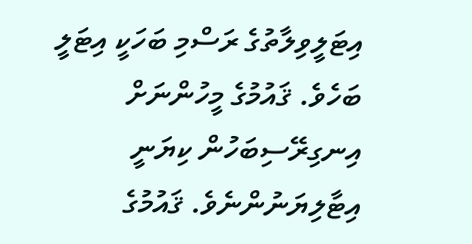އިޓަލީވިލާތުގެ ރަސްމި ބަހަކީ އިޓަލީ ބަހެވެ. ޤައުމުގެ މީހުންނަށް އިނގިރޭސިބަހުން ކިޔަނީ އިޓާލިޔަނުންނެވެ. ޤައުމުގެ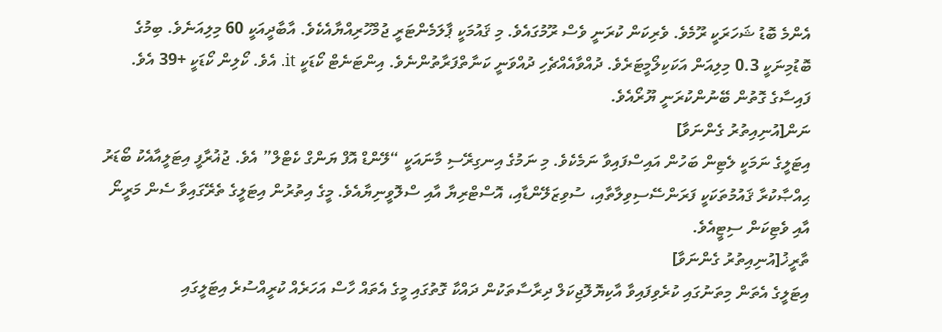އެންމެ ބޮޑު ޝަހަރަކީ ރޫމެވެ. ވެރިކަން ކުރަނީ ވެސް ރޫމުގައެވެ. މި ޤައުމަކީ ޕާލަމެންޓަރީ ޖުމްހޫރިއްޔާއެކެވެ. އާބާދީއަކީ 60 މިލިއަނެވެ. ބިމުގެ ބޮޑުމިނަކީ 0.3 މިލިއަން އަކަކިލޯމީޓަރެވެ. ދުއްވާއެއްޗެހި ދުއްވަނީ ކަނާތްފަރާތުންނެވެ. އިންޓަނެޓް ކޯޑަކީ it. އެވެ. ކޯލިން ކޯޑަކީ +39 އެވެ. ފައިސާގެ ގޮތުން ބޭނުންކުރަނީ ޔޫރޯއެވެ.
ނަން[އުނިއިތުރު ގެންނަވާ]
އިޓަލީގެ ނަމަކީ ލެޓިން ބަހުން އައިސްފައިވާ ނަމެކެވެ. މި ނަމުގެ އިނގިރޭސި މާނައަކީ “ލޭންޑް އޮފް ޔަންގް ކެޓްލް” އެވެ. ޖުޣުރާފީ އިޓަލީއާއެކު ބޯޑަރު ޙިއްޞާކުރާ ޤައުމުތަކަކީ ފަރަންސޭސިވިލާތާއި، ސުވިޒަލޭންޑާއި، އޮސްޓްރިޔާ އާއި ސްލޮވީނިޔާއެވެ. މީގެ އިތުރުން އިޓަލީގެ ތެރޭގައިވާ ސެން މަރީނޯ އާއި ވެޓިކަން ސިޓީއެވެ.
ތާރީޚު[އުނިއިތުރު ގެންނަވާ]
އިޓަލީގެ އެތަން މިތަނުގައި ކުރެވިފައިވާ އާކިޔޮލޮޖިކަލް ދިރާސާތަކުން ދައްކާ ގޮތުގައި މީގެ އެތައް ހާސް އަހަރެއް ކުރީއްސުރެ އިޓަލީގައި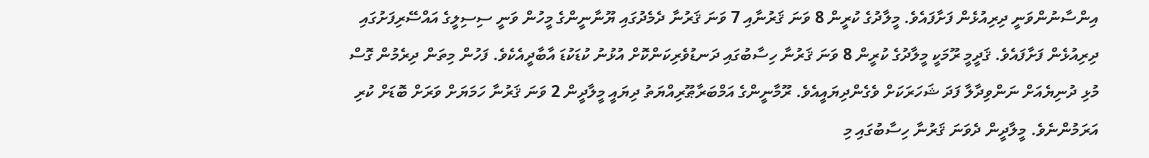އިންސާނުންވަނީ ދިރިއުޅެން ފަށާފައެވެ. މީލާދުގެ ކުރީން 8 ވަނަ ޤަރުނާއި 7 ވަނަ ޤަރުނާ ދެމެދުގައި ޔޫނާނީންގެ މީހުން ވަނީ ސިސިލީގެ އައްސޭރިފަށުގައި ދިރިއުޅެން ފަށާފައެވެ. ޤަދީމީ ރޫމަކީ މީލާދުގެ ކުރީން 8 ވަނަ ޤަރުނާ ހިސާބުގައި ދަނޑުވެރިކަންކޮށް އުޅުނު ކުޑަކުޑަ އާބާދީއެކެވެ. ފަހުން މިތަން ދިރެމުން ގޮސް މުޅި ދުނިޔެއަށް ނަންވިދާލާ ފަދަ ޝަހަރަކަށް ވެގެންދިޔައީއެވެ. ރޫމާނީންގެ އަމްބަރާޠޫރިއްޔަތު ދިޔައީ މީލާދީން 2 ވަނަ ޤަރުނާ ހަމަޔަށް ވަރަށް ބޮޑަށް ކުރި އަރަމުންނެވެ. މީލާދީން ދެވަނަ ޤަރުނާ ހިސާބުގައި މި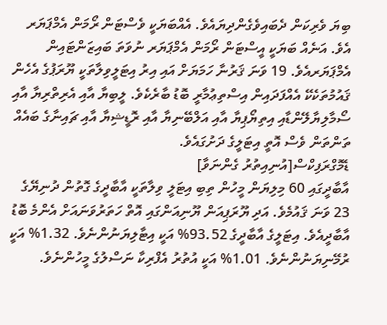ބިޔަ ވެރިކަން ދެބައިވެގެންދިޔައެވެ. އެއްބަޔަކީ ވެސްޓަން ރޯމަން އެމްޕަޔަރ އެވެ. އަނެއް ބަޔަކީ އީސްޓަން ރޯމަން އެމްޕަޔަރ ނުވަތަ ބައިޒަންޓައިން އެމްޕަޔަރއެވެ. 19 ވަނަ ޤަރުނާ ހަމަޔަށް އައި އިރު އިޓަލީވިލާތަކީ ޔޫރަޕުގެ އެހެން ޤައުމުތަކެކޭ އެއްފަދައިން އިސްތިޢުމާރީ ބޮޑު ބާރެކެވެ. ލީބިޔާ އާއި އެރިތްރިޔާ އާއި ސޯމާލިޔާލޭންޑާއި އިތިޔޯޕިޔާ އާއި އަލްބޭނިޔާ އާއި ރޮޑީޝިޔާ އާއި ޗައިނާގެ ބައެއް ތަންތަން ވެސް އޮތީ އިޓަލީގެ ދަށުގައެވެ.
ޑެމޮގްރަފިކްސް[އުނިއިތުރު ގެންނަވާ]
އާބާދީގައި 60 މިލިޔަން މީހުން ތިބި އިޓަލީ ވިލާތަކީ އާބާދީގެ ގޮތުން ދުނިޔޭގެ 23 ވަނަ ޤައުމެވެ. އަދި ޔޫރަޕިއަން ޔޫނިއަންގައި އޮތް ހަތަރުވަނައަށް އެންމެ ބޮޑު އާބާދީއެވެ. އިޓަލީގެ އާބާދީގެ 93.52% އަކީ އިޓާލިޔަނުންނެވެ. 1.32% އަކީ ރުމޭނިޔަނުންނެވެ. 1.01% އަކީ އުތުރު އެފްރިކާ ނަސްލުގެ މީހުންނެވެ.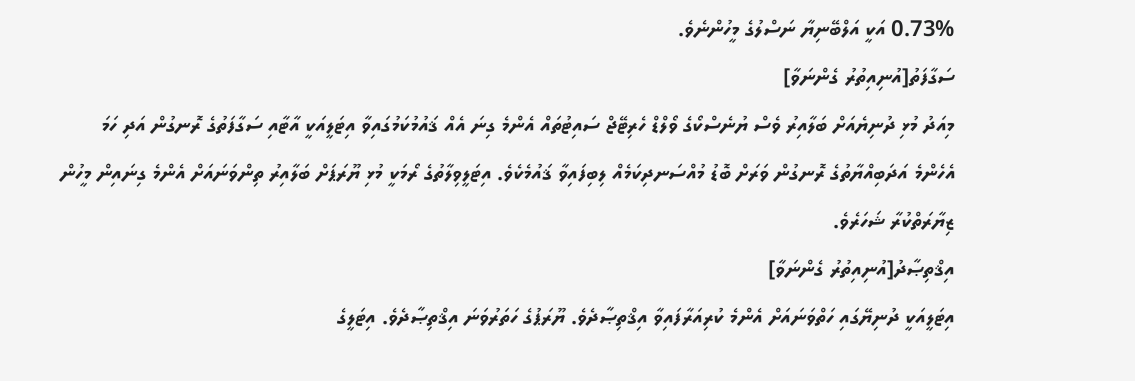0.73% އަކީ އަލްބޭނިޔާ ނަސްލުގެ މީހުންނެވެ.
ސަގާފަތު[އުނިއިތުރު ގެންނަވާ]
މިއަދު މުޅި ދުނިޔެއަށް ބަލާއިރު ވެސް ޔުނެސްކޯގެ ވޯލްޑް ހެރިޓޭޖް ސައިޓުތައް އެންމެ ގިނަ އެއް ޤައުމުކަމުގައިވާ އިޓަލީއަކީ އާޓާއި ސަގާފަތުގެ ރޮނގުން އަދި ހަމަ އެހެންމެ އަދަބިއްޔާތުގެ ރޮނގުން ވަރަށް ބޮޑު މުއްސަނދިކަމެއް ލިބިފައިވާ ޤައުމެކެވެ. އިޓަލީވިލާތުގެ ރޯމަކީ މުޅި ޔޫރަޕަށް ބަލާއިރު ތިންވަނައަށް އެންމެ ގިނައިން މީހުން ޒިޔާރަތްކުރާ ޝަހަރެވެ.
އިޤްތިޞާދު[އުނިއިތުރު ގެންނަވާ]
އިޓަލީއަކީ ދުނިޔޭގައި ހަތްވަނައަށް އެންމެ ކުރިއަރާފައިވާ އިޤްތިޞާދެވެ. ޔޫރަޕުގެ ހަތަރުވަނަ އިޤްތިޞާދެވެ. އިޓަލީގެ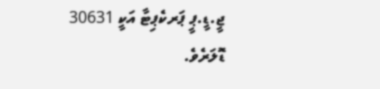ޖީ.ޑީ.ޕީ ޕަރކެޕިޓާ އަކީ 30631 ޑޮލަރެވެ.